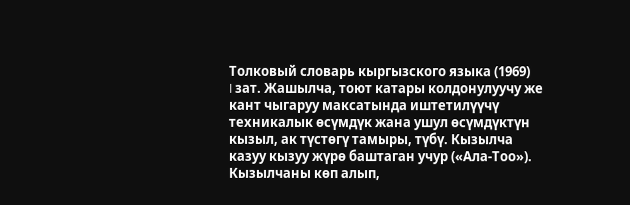Толковый словарь кыргызского языка (1969)
I зат. Жашылча, тоют катары колдонулуучу же кант чыгаруу максатында иштетилүүчү техникалык өсүмдүк жана ушул өсүмдүктүн кызыл, ак түстөгү тамыры, түбү. Кызылча казуу кызуу жүрө баштаган учур («Ала-Тоо»). Кызылчаны көп алып,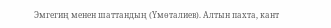Эмгегиң менен шаттандың (Үмөталиев). Алтын пахта, кант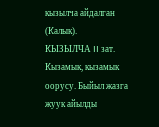кызылча айдалган (Калык).
КЫЗЫЛЧА II зат. Кызамык, кызамык оорусу. Быйыл жазга жуук айылды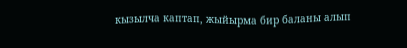кызылча каптап, жыйырма бир баланы алып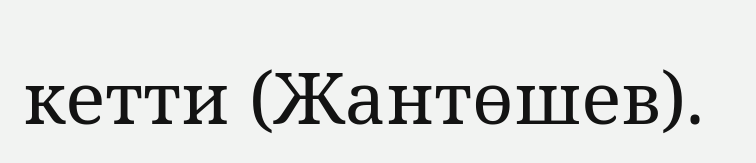кетти (Жантөшев).